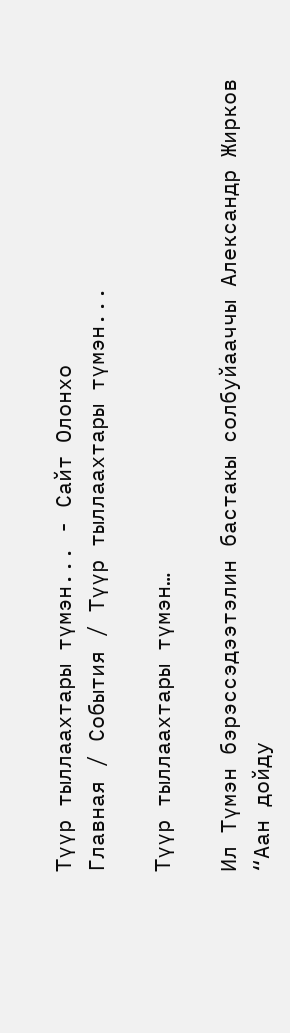Түүр тыллаахтары түмэн... - Сайт Олонхо
Главная / События / Түүр тыллаахтары түмэн...

Түүр тыллаахтары түмэн…

Ил Түмэн бэрэссэдээтэлин бастакы солбуйааччы Александр Жирков “Аан дойду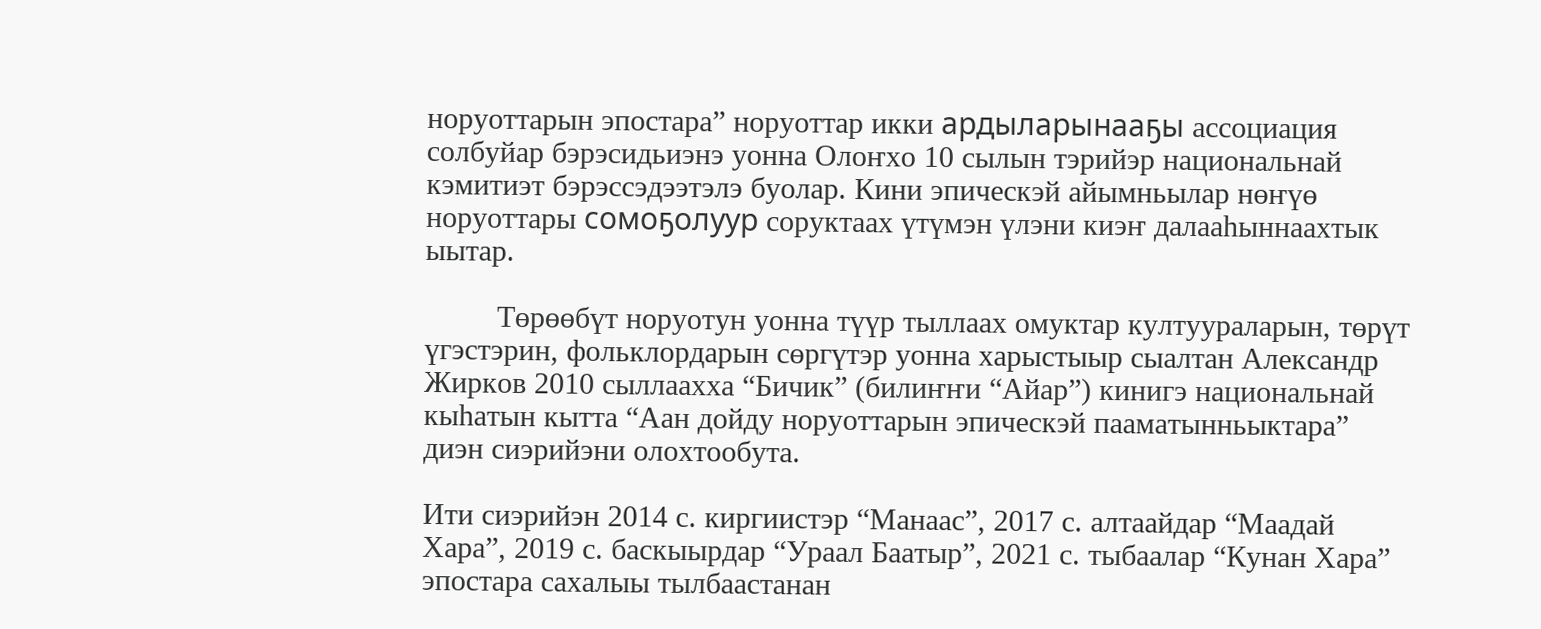норуоттарын эпостара” норуоттар икки ардыларынааҕы ассоциация солбуйар бэрэсидьиэнэ уонна Олоҥхо 10 сылын тэрийэр национальнай кэмитиэт бэрэссэдээтэлэ буолар. Кини эпическэй айымньылар нөҥүө норуоттары сомоҕолуур соруктаах үтүмэн үлэни киэҥ далааһыннаахтык ыытар.

         Төрөөбүт норуотун уонна түүр тыллаах омуктар култуураларын, төрүт үгэстэрин, фольклордарын сөргүтэр уонна харыстыыр сыалтан Александр Жирков 2010 сыллаахха “Бичик” (билиҥҥи “Айар”) кинигэ национальнай кыһатын кытта “Аан дойду норуоттарын эпическэй пааматынньыктара” диэн сиэрийэни олохтообута.

Ити сиэрийэн 2014 с. киргиистэр “Манаас”, 2017 с. алтаайдар “Маадай Хара”, 2019 с. баскыырдар “Ураал Баатыр”, 2021 с. тыбаалар “Кунан Хара” эпостара сахалыы тылбаастанан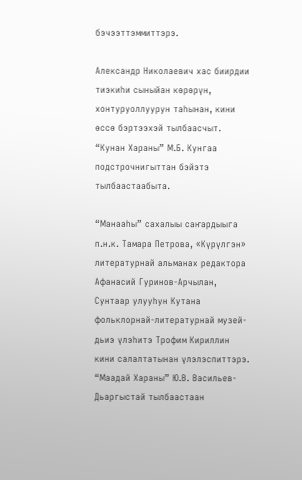бэчээттэммиттэрэ.

Александр Николаевич хас биирдии тиэкиһи сыныйан көрөрүн, хонтуруоллуурун таһынан, кини өссө бэртээхэй тылбаасчыт. “Кунан Хараны” М.Б. Кунгаа подстрочнигыттан бэйэтэ тылбаастаабыта.

“Манааһы” сахалыы саҥардыыга п.н.к. Тамара Петрова, «Күрүлгэн» литературнай альманах редактора Афанасий Гуринов-Арчылан, Сунтаар улууһун Кутана фольклорнай-литературнай музей-дьиэ үлэһитэ Трофим Кириллин кини салалтатынан үлэлэспиттэрэ. “Маадай Хараны” Ю.В. Васильев-Дьаргыстай тылбаастаан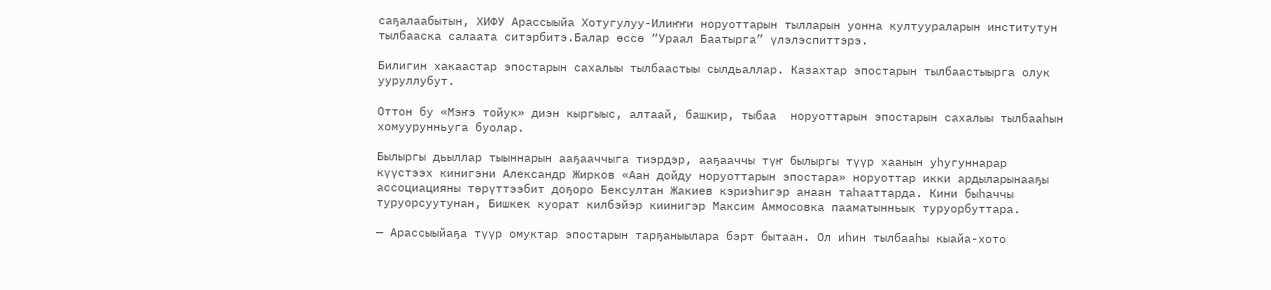саҕалаабытын, ХИФУ Арассыыйа Хотугулуу-Илиҥҥи норуоттарын тылларын уонна култуураларын институтун тылбааска салаата ситэрбитэ.Балар өссө “Ураал Баатырга” үлэлэспиттэрэ.

Билигин хакаастар эпостарын сахалыы тылбаастыы сылдьаллар. Казахтар эпостарын тылбаастыырга олук ууруллубут.

Оттон бу «Мэҥэ тойук» диэн кыргыыс, алтаай, башкир, тыбаа  норуоттарын эпостарын сахалыы тылбааһын хомуурунньуга буолар.

Былыргы дьыллар тыыннарын ааҕааччыга тиэрдэр, ааҕааччы түҥ былыргы түүр хаанын уһугуннарар күүстээх кинигэни Александр Жирков «Аан дойду норуоттарын эпостара» норуоттар икки ардыларынааҕы ассоциацияны төрүттээбит доҕоро Бексултан Жакиев кэриэһигэр анаан таһааттарда. Кини быһаччы туруорсуутунан, Бишкек куорат килбэйэр киинигэр Максим Аммосовка пааматынньык туруорбуттара.

— Арассыыйаҕа түүр омуктар эпостарын тарҕаныылара бэрт бытаан. Ол иһин тылбааһы кыайа-хото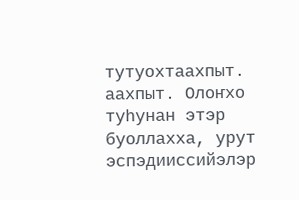тутуохтаахпыт. аахпыт. Олоҥхо туһунан этэр буоллахха, урут эспэдииссийэлэр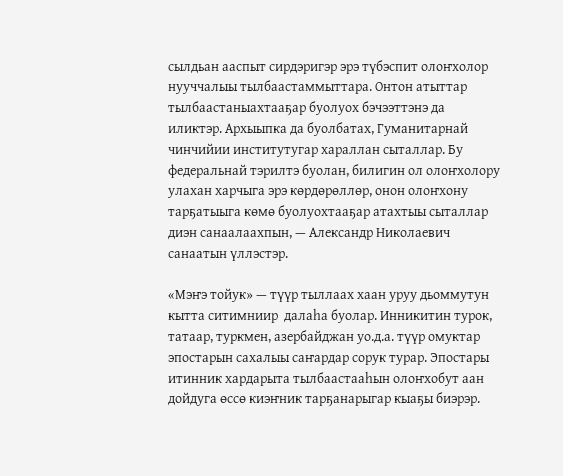сылдьан ааспыт сирдэригэр эрэ түбэспит олоҥхолор нууччалыы тылбаастаммыттара. Онтон атыттар тылбаастаныахтааҕар буолуох бэчээттэнэ да иликтэр. Архыыпка да буолбатах, Гуманитарнай чинчийии институтугар хараллан сыталлар. Бу федеральнай тэрилтэ буолан, билигин ол олоҥхолору улахан харчыга эрэ көрдөрөллөр, онон олоҥхону тарҕатыыга көмө буолуохтааҕар атахтыы сыталлар диэн санаалаахпын, — Александр Николаевич  санаатын үллэстэр.

«Мэҥэ тойук» — түүр тыллаах хаан уруу дьоммутун кытта ситимниир  далаһа буолар. Инникитин турок, татаар, туркмен, азербайджан уо.д.а. түүр омуктар эпостарын сахалыы саҥардар сорук турар. Эпостары итинник хардарыта тылбаастааһын олоҥхобут аан дойдуга өссө киэҥник тарҕанарыгар кыаҕы биэрэр.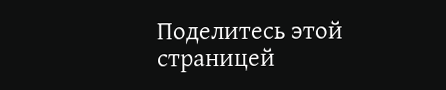Поделитесь этой страницей